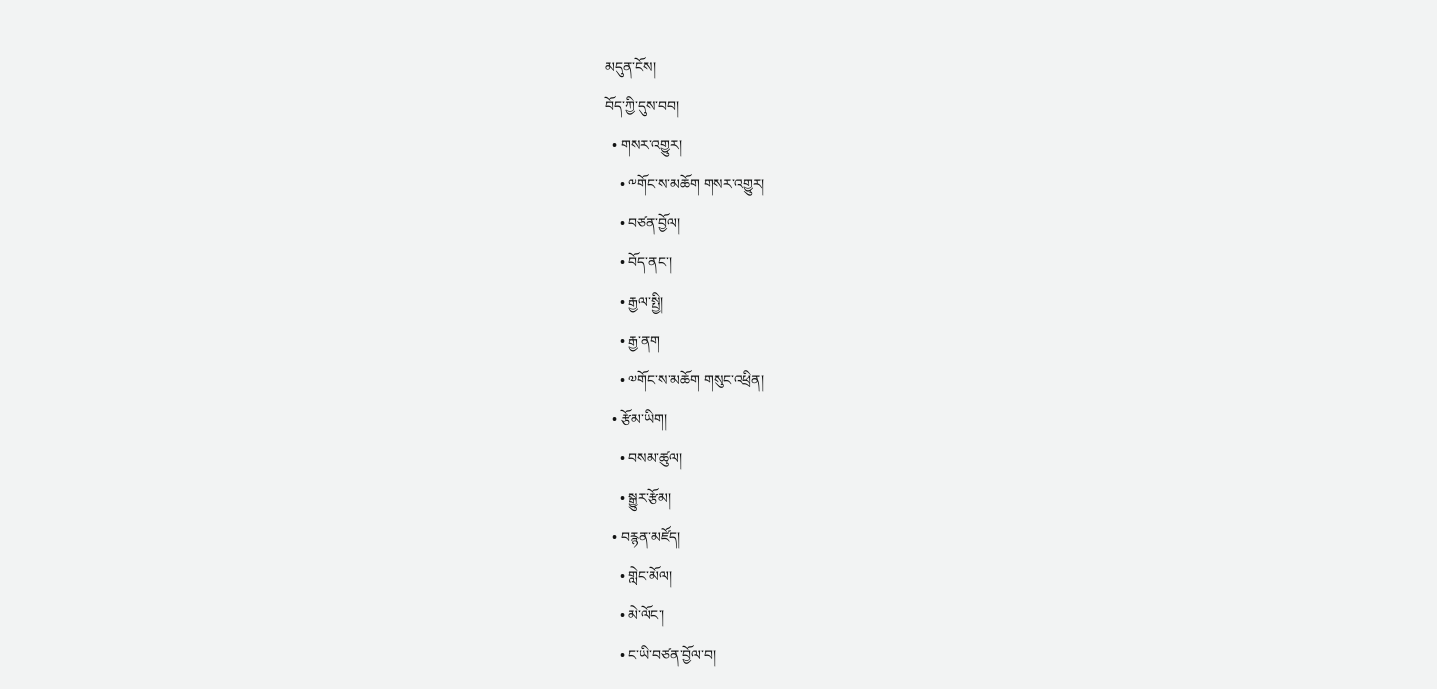མདུན་ངོས།
བོད་ཀྱི་དུས་བབ།
  • གསར་འགྱུར།
    • ༸གོང་ས་མཆོག གསར་འགྱུར།
    • བཙན་བྱོལ།
    • བོད་ནང་།
    • རྒྱལ་སྤྱི།
    • རྒྱ་ནག
    • ༧གོང་ས་མཆོག གསུང་འཕྲིན།
  • རྩོམ་ཡིག།
    • བསམ་ཚུལ།
    • སྒྱུར་རྩོམ།
  • བརྙན་མཛོད།
    • གླེང་མོལ།
    • མེ་ལོང་།
    • ང་ཡི་བཙན་བྱོལ་བ།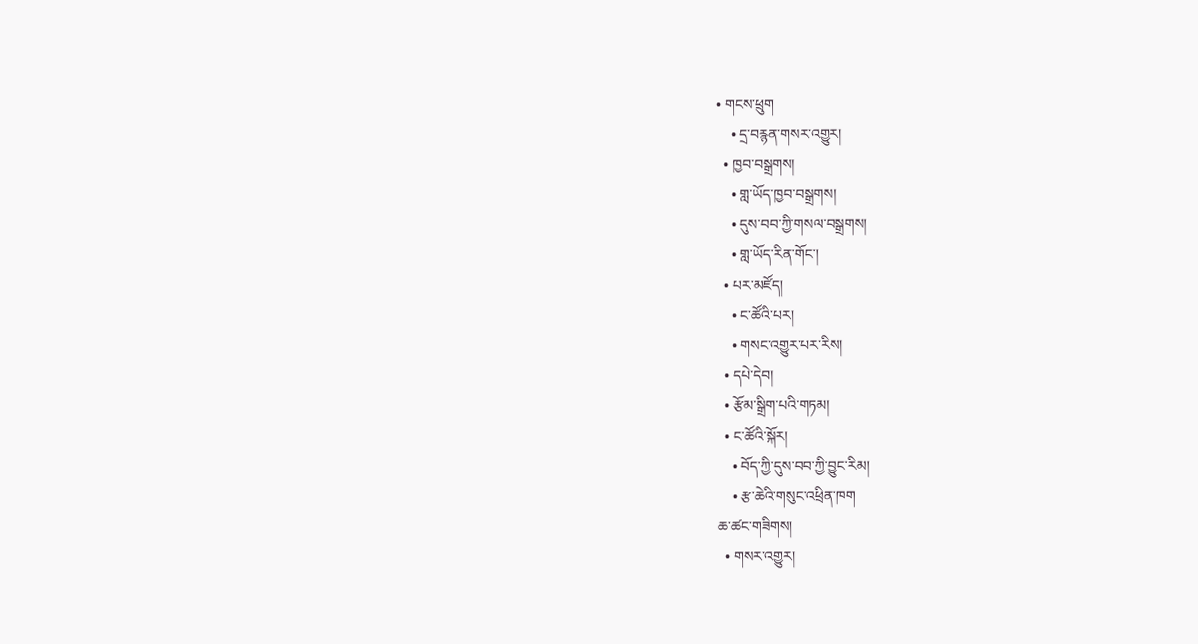• གངས་ཕྲུག
    • དྲ་བརྙན་གསར་འགྱུར།
  • ཁྱབ་བསྒྲགས།
    • གླ་ཡོད་ཁྱབ་བསྒྲགས།
    • དུས་བབ་ཀྱི་གསལ་བསྒྲགས།
    • གླ་ཡོད་རིན་གོང་།
  • པར་མཛོད།
    • ང་ཚོའི་པར།
    • གསང་འགྱུར་པར་རིས།
  • དཔེ་དེབ།
  • རྩོམ་སྒྲིག་པའི་གཏམ།
  • ང་ཚོའི་སྐོར།
    • བོད་ཀྱི་དུས་བབ་ཀྱི་བྱུང་རིམ།
    • རྩ་ཆེའི་གསུང་འཕྲིན་ཁག
ཆ་ཚང་གཟིགས།
  • གསར་འགྱུར།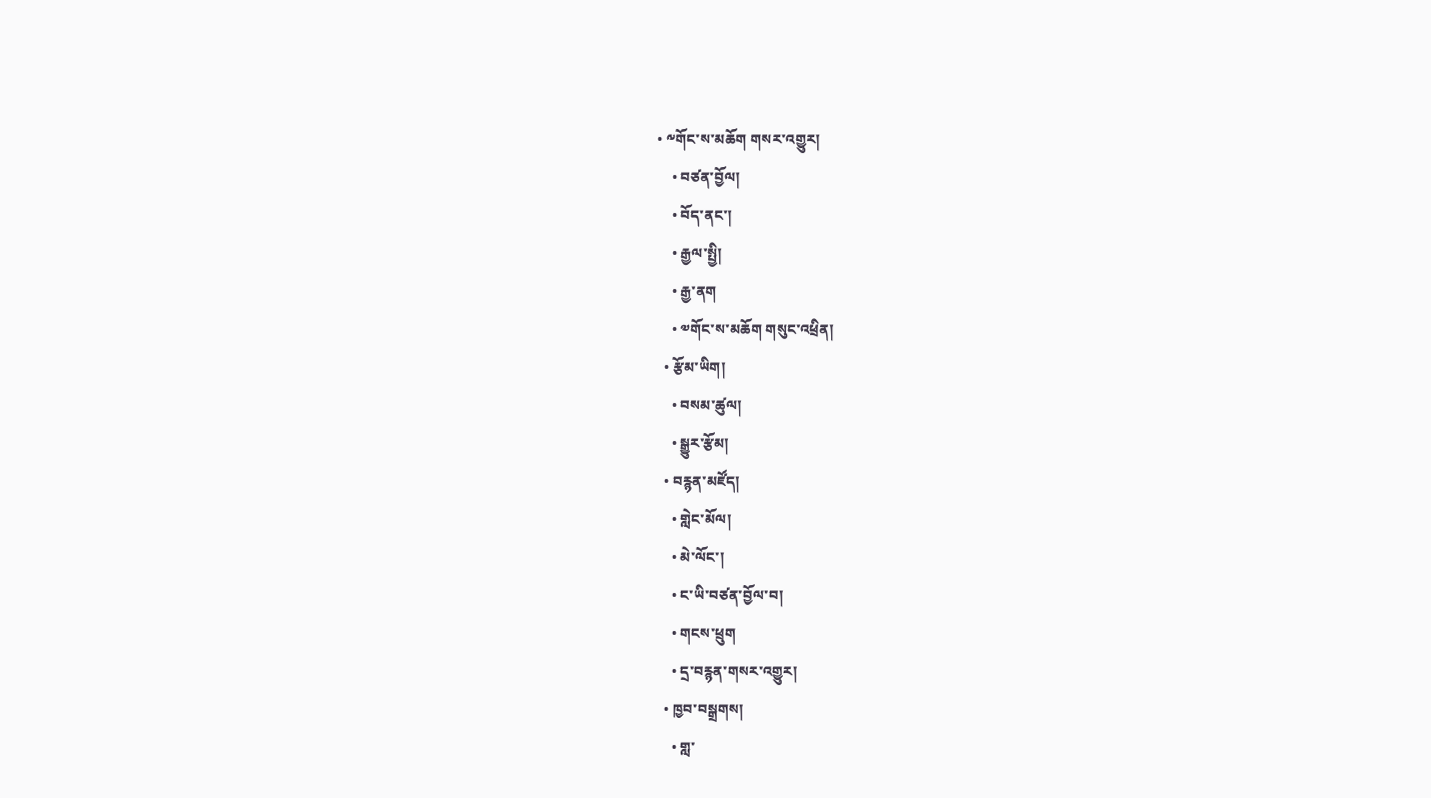• ༸གོང་ས་མཆོག གསར་འགྱུར།
    • བཙན་བྱོལ།
    • བོད་ནང་།
    • རྒྱལ་སྤྱི།
    • རྒྱ་ནག
    • ༧གོང་ས་མཆོག གསུང་འཕྲིན།
  • རྩོམ་ཡིག།
    • བསམ་ཚུལ།
    • སྒྱུར་རྩོམ།
  • བརྙན་མཛོད།
    • གླེང་མོལ།
    • མེ་ལོང་།
    • ང་ཡི་བཙན་བྱོལ་བ།
    • གངས་ཕྲུག
    • དྲ་བརྙན་གསར་འགྱུར།
  • ཁྱབ་བསྒྲགས།
    • གླ་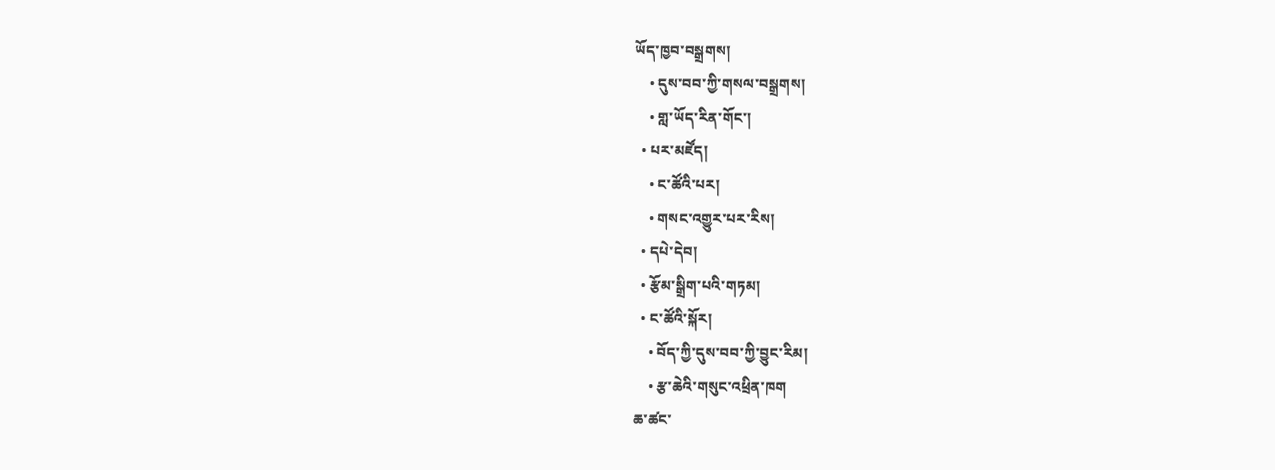ཡོད་ཁྱབ་བསྒྲགས།
    • དུས་བབ་ཀྱི་གསལ་བསྒྲགས།
    • གླ་ཡོད་རིན་གོང་།
  • པར་མཛོད།
    • ང་ཚོའི་པར།
    • གསང་འགྱུར་པར་རིས།
  • དཔེ་དེབ།
  • རྩོམ་སྒྲིག་པའི་གཏམ།
  • ང་ཚོའི་སྐོར།
    • བོད་ཀྱི་དུས་བབ་ཀྱི་བྱུང་རིམ།
    • རྩ་ཆེའི་གསུང་འཕྲིན་ཁག
ཆ་ཚང་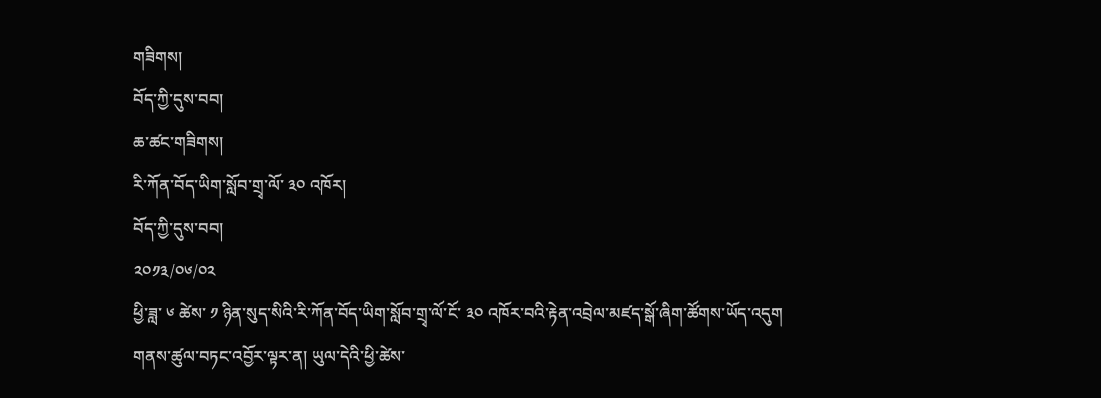གཟིགས།
བོད་ཀྱི་དུས་བབ།
ཆ་ཚང་གཟིགས།
རི་ཀོན་བོད་ཡིག་སློབ་གྲྭ་ལོ་ ༣༠ འཁོར།
བོད་ཀྱི་དུས་བབ།
༢༠༡༣/༠༦/༠༢
ཕྱི་ཟླ་ ༦ ཚེས་ ༡ ཉིན་སུད་སིའི་རི་ཀོན་བོད་ཡིག་སློབ་གྲྭ་ལོ་ངོ་ ༣༠ འཁོར་བའི་རྟེན་འབྲེལ་མཛད་སྒོ་ཞིག་ཚོགས་ཡོད་འདུག
གནས་ཚུལ་བཏང་འབྱོར་ལྟར་ན། ཡུལ་དེའི་ཕྱི་ཚེས་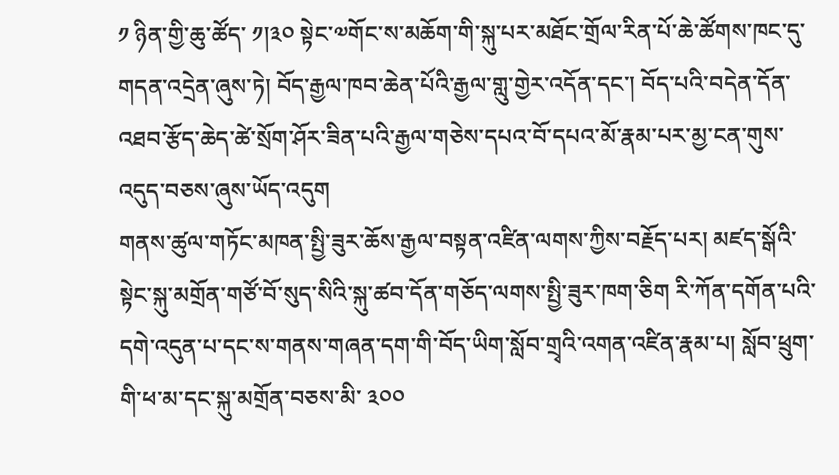༡ ཉིན་གྱི་ཆུ་ཚོད་ ༡།༣༠ སྟེང་༧གོང་ས་མཆོག་གི་སྐུ་པར་མཐོང་གྲོལ་རིན་པོ་ཆེ་ཚོགས་ཁང་དུ་གདན་འདྲེན་ཞུས་ཏེ། བོད་རྒྱལ་ཁབ་ཆེན་པོའི་རྒྱལ་གླུ་གྱེར་འདོན་དང་། བོད་པའི་བདེན་དོན་འཐབ་རྩོད་ཆེད་ཚེ་སྲོག་ཤོར་ཟིན་པའི་རྒྱལ་གཅེས་དཔའ་བོ་དཔའ་མོ་རྣམ་པར་མྱ་ངན་གུས་འདུད་བཅས་ཞུས་ཡོད་འདུག
གནས་ཚུལ་གཏོང་མཁན་སྤྱི་ཟུར་ཆོས་རྒྱལ་བསྟན་འཛིན་ལགས་ཀྱིས་བརྗོད་པར། མཛད་སྒོའི་སྟེང་སྐུ་མགྲོན་གཙོ་བོ་སུད་སིའི་སྐུ་ཚབ་དོན་གཅོད་ལགས་སྤྱི་ཟུར་ཁག་ཅིག རི་ཀོན་དགོན་པའི་དགེ་འདུན་པ་དང་ས་གནས་གཞན་དག་གི་བོད་ཡིག་སློབ་གྲྭའི་འགན་འཛིན་རྣམ་པ། སློབ་ཕྲུག་གི་ཕ་མ་དང་སྐུ་མགྲོན་བཅས་མི་ ༣༠༠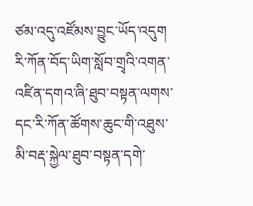ཙམ་འདུ་འཛོམས་བྱུང་ཡོད་འདུག
རི་ཀོན་བོད་ཡིག་སློབ་གྲྭའི་འགན་འཛིན་དགའ་ཞི་ཐུབ་བསྟན་ལགས་དང་རི་ཀོན་ཚོགས་ཆུང་གི་འཐུས་མི་བརྡ་སྐྱེལ་ཐུབ་བསྟན་དགེ་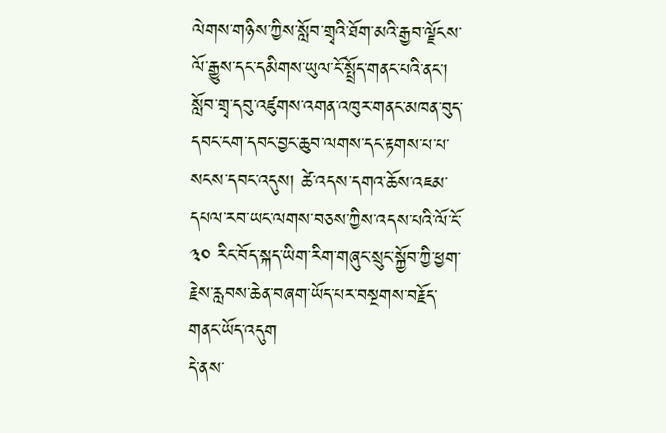ལེགས་གཉིས་ཀྱིས་སློབ་གྲྭའི་ཐོག་མའི་རྒྱབ་ལྗོངས་ལོ་རྒྱུས་དང་དམིགས་ཡུལ་ངོ་སྤྲོད་གནང་པའི་ནང་། སློབ་གྲྭ་དབུ་འཛུགས་འགན་འཁུར་གནང་མཁན་བུད་དབང་ངག་དབང་བྱང་ཆུབ་ལགས་དང་རྟགས་པ་པ་སངས་དབང་འདུས། ཚེ་འདས་དགའ་ཆོས་འཇམ་དཔལ་རབ་ཡང་ལགས་བཅས་ཀྱིས་འདས་པའི་ལོ་ངོ་ ༣༠ རིང་བོད་སྐད་ཡིག་རིག་གཞུང་སྲུང་སྐྱོབ་ཀྱི་ཕྱག་རྗེས་རླབས་ཆེན་བཞག་ཡོད་པར་བསྔགས་བརྗོད་གནང་ཡོད་འདུག
དེ་ནས་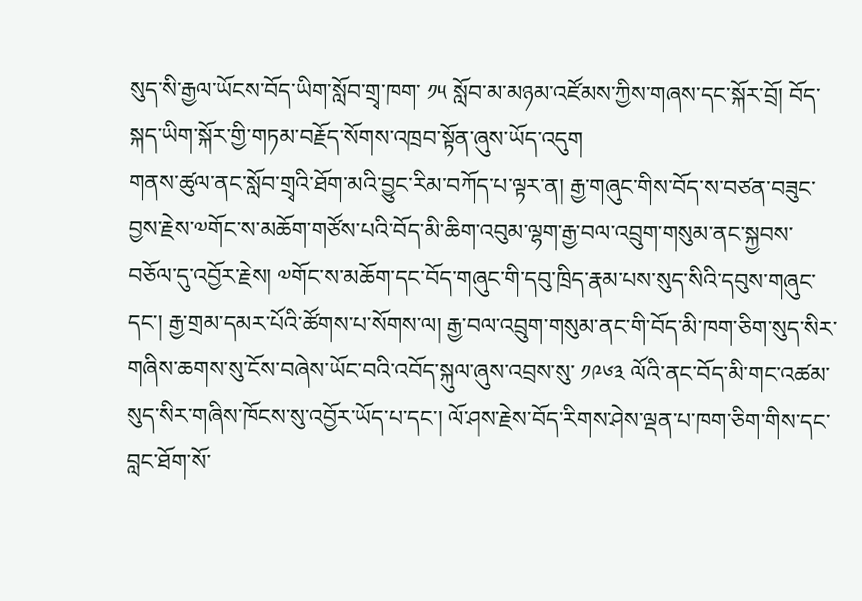སུད་སི་རྒྱལ་ཡོངས་བོད་ཡིག་སློབ་གྲྭ་ཁག་ ༡༥ སློབ་མ་མཉམ་འཛོམས་ཀྱིས་གཞས་དང་སྐོར་བྲོ། བོད་སྐད་ཡིག་སྐོར་གྱི་གཏམ་བརྗོད་སོགས་འཁྲབ་སྟོན་ཞུས་ཡོད་འདུག
གནས་ཚུལ་ནང་སློབ་གྲྭའི་ཐོག་མའི་བྱུང་རིམ་བཀོད་པ་ལྟར་ན། རྒྱ་གཞུང་གིས་བོད་ས་བཙན་བཟུང་བྱས་རྗེས་༧གོང་ས་མཆོག་གཙོས་པའི་བོད་མི་ཆིག་འབུམ་ལྷག་རྒྱ་བལ་འབྲུག་གསུམ་ནང་སྐྱབས་བཅོལ་དུ་འབྱོར་རྗེས། ༧གོང་ས་མཆོག་དང་བོད་གཞུང་གི་དབུ་ཁྲིད་རྣམ་པས་སུད་སིའི་དབུས་གཞུང་དང་། རྒྱ་གྲམ་དམར་པོའི་ཚོགས་པ་སོགས་ལ། རྒྱ་བལ་འབྲུག་གསུམ་ནང་གི་བོད་མི་ཁག་ཅིག་སུད་སིར་གཞིས་ཆགས་སུ་ངོས་བཞེས་ཡོང་བའི་འབོད་སྐུལ་ཞུས་འབྲས་སུ་ ༡༩༦༣ ལོའི་ནང་བོད་མི་གང་འཚམ་སུད་སིར་གཞིས་ཁོངས་སུ་འབྱོར་ཡོད་པ་དང་། ལོ་ཤས་རྗེས་བོད་རིགས་ཤེས་ལྡན་པ་ཁག་ཅིག་གིས་དང་བླང་ཐོག་སོ་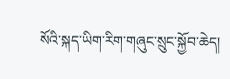སོའི་སྐད་ཡིག་རིག་གཞུང་སྲུང་སྐྱོབ་ཆེད།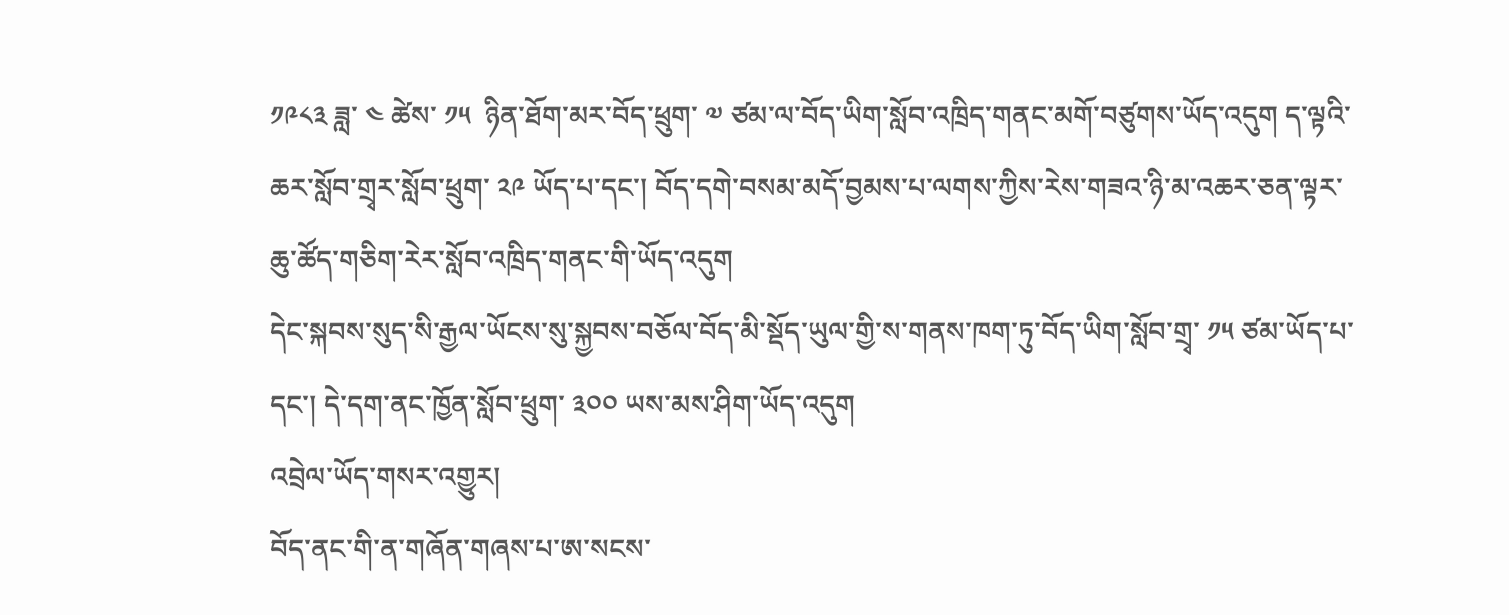༡༩༨༣ ཟླ་ ༤ ཚེས་ ༡༥  ཉིན་ཐོག་མར་བོད་ཕྲུག་ ༧ ཙམ་ལ་བོད་ཡིག་སློབ་འཁྲིད་གནང་མགོ་བཙུགས་ཡོད་འདུག ད་ལྟའི་ཆར་སློབ་གྲྭར་སློབ་ཕྲུག་ ༢༩ ཡོད་པ་དང་། བོད་དགེ་བསམ་མདོ་བྱམས་པ་ལགས་ཀྱིས་རེས་གཟའ་ཉི་མ་འཆར་ཅན་ལྟར་ཆུ་ཚོད་གཅིག་རེར་སློབ་འཁྲིད་གནང་གི་ཡོད་འདུག
དེང་སྐབས་སུད་སི་རྒྱལ་ཡོངས་སུ་སྐྱབས་བཅོལ་བོད་མི་སྡོད་ཡུལ་གྱི་ས་གནས་ཁག་ཏུ་བོད་ཡིག་སློབ་གྲྭ་ ༡༥ ཙམ་ཡོད་པ་དང་། དེ་དག་ནང་ཁྱོན་སློབ་ཕྲུག་ ༣༠༠ ཡས་མས་ཤིག་ཡོད་འདུག
འབྲེལ་ཡོད་གསར་འགྱུར།
བོད་ནང་གི་ན་གཞོན་གཞས་པ་ཨ་སངས་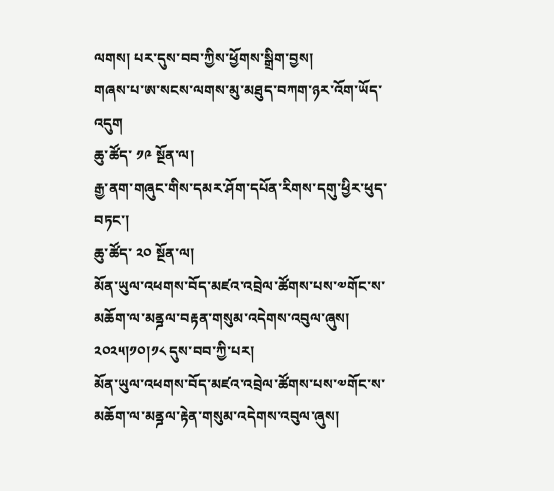ལགས། པར་དུས་བབ་ཀྱིས་ཕྱོགས་སྒྲིག་བྱས།
གཞས་པ་ཨ་སངས་ལགས་མུ་མཐུད་བཀག་ཉར་འོག་ཡོད་འདུག
ཆུ་ཚོད་ ༡༩ སྔོན་ལ།
རྒྱ་ནག་གཞུང་གིས་དམར་ཤོག་དཔོན་རིགས་དགུ་ཕྱིར་ཕུད་བཏང་།
ཆུ་ཚོད་ ༢༠ སྔོན་ལ།
མོན་ཡུལ་འཕགས་བོད་མཛའ་འབྲེལ་ཚོགས་པས་༧གོང་ས་མཆོག་ལ་མནྜལ་བརྟན་གསུམ་འདེགས་འབུལ་ཞུས། ༢༠༢༥།༡༠།༡༨ དུས་བབ་ཀྱི་པར།
མོན་ཡུལ་འཕགས་བོད་མཛའ་འབྲེལ་ཚོགས་པས་༧གོང་ས་མཆོག་ལ་མནྜལ་རྟེན་གསུམ་འདེགས་འབུལ་ཞུས།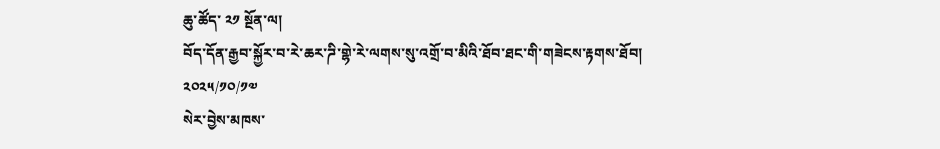ཆུ་ཚོད་ ༢༡ སྔོན་ལ།
བོད་དོན་རྒྱབ་སྐྱོར་བ་རེ་ཆར་ཌི་གྷེ་རེ་ལགས་སུ་འགྲོ་བ་མིའི་ཐོབ་ཐང་གི་གཟེངས་རྟགས་ཐོབ།
༢༠༢༥/༡༠/༡༧
སེར་བྱེས་མཁས་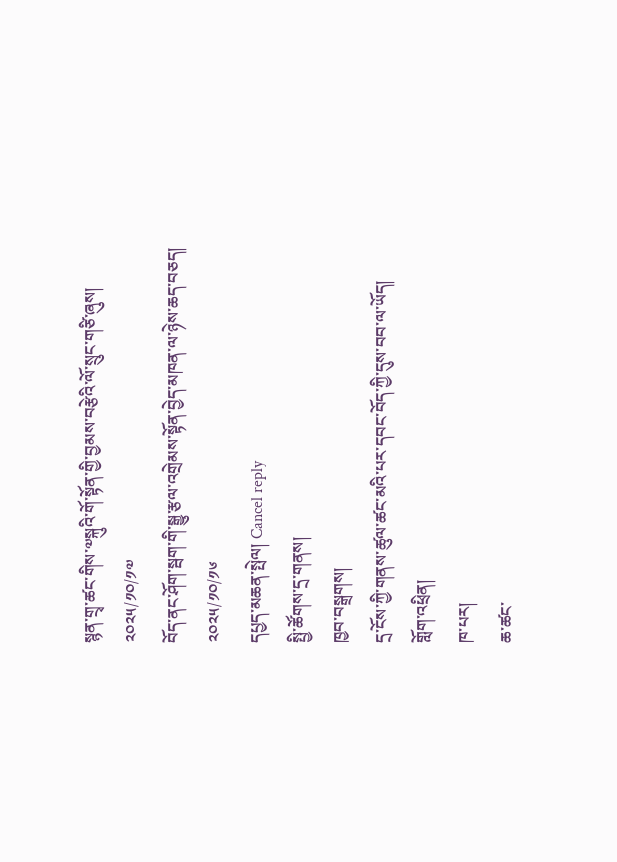སྙན་གྲྭ་ཚང་གིས་༧སྐུའི་གོ་སྟོན་གྱི་བྱམས་བརྩེའི་ལོ་སྲུང་གཙི་ཞུས།
༢༠༢༥/༡༠/༡༧
བོད་ནང་ཤོག་སྦག་གི་སྒྱུ་རྩལ་འགྲེམས་སྟོན་བྱེད་མཁན་ལ་ཉེས་ཆད་བཅད།
༢༠༢༥/༡༠/༡༦
དཔྱད་མཆན་སྤེལ། Cancel reply
སྤྱི་ཚོགས་དྲ་གནས།
ཁྱབ་བསྒྲགས།
དྲ་ངོས་ཀྱི་གནས་ཚུལ་ཚང་མའི་པར་དབང་བོད་ཀྱི་དུས་བབ་ལ་ཡོད།
གློག་འཕྲིན།
ཁ་པར།
ཆ་ཚང་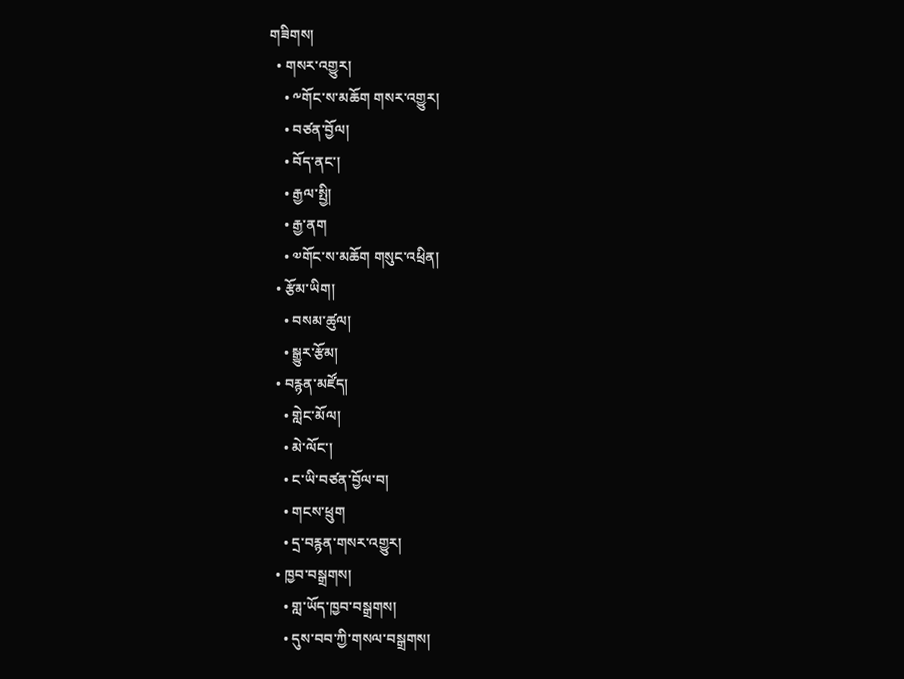གཟིགས།
  • གསར་འགྱུར།
    • ༸གོང་ས་མཆོག གསར་འགྱུར།
    • བཙན་བྱོལ།
    • བོད་ནང་།
    • རྒྱལ་སྤྱི།
    • རྒྱ་ནག
    • ༧གོང་ས་མཆོག གསུང་འཕྲིན།
  • རྩོམ་ཡིག།
    • བསམ་ཚུལ།
    • སྒྱུར་རྩོམ།
  • བརྙན་མཛོད།
    • གླེང་མོལ།
    • མེ་ལོང་།
    • ང་ཡི་བཙན་བྱོལ་བ།
    • གངས་ཕྲུག
    • དྲ་བརྙན་གསར་འགྱུར།
  • ཁྱབ་བསྒྲགས།
    • གླ་ཡོད་ཁྱབ་བསྒྲགས།
    • དུས་བབ་ཀྱི་གསལ་བསྒྲགས།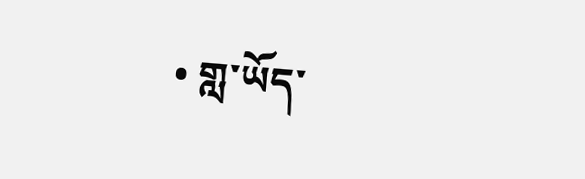• གླ་ཡོད་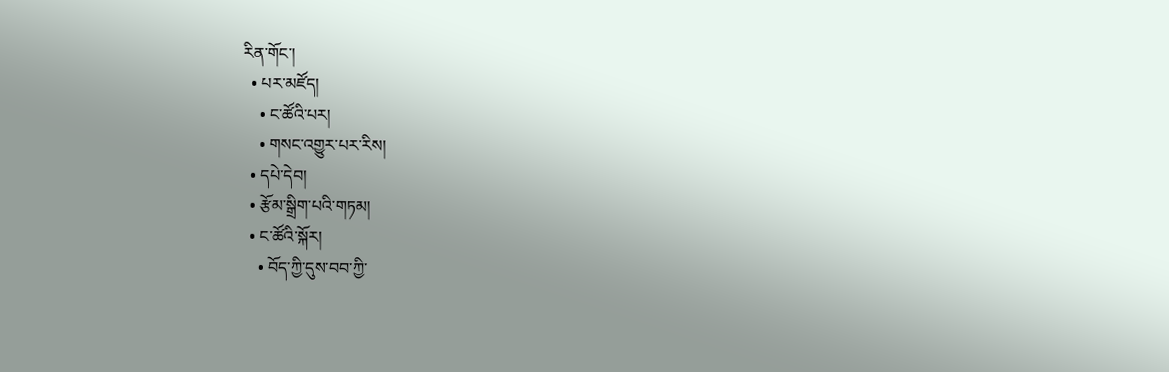རིན་གོང་།
  • པར་མཛོད།
    • ང་ཚོའི་པར།
    • གསང་འགྱུར་པར་རིས།
  • དཔེ་དེབ།
  • རྩོམ་སྒྲིག་པའི་གཏམ།
  • ང་ཚོའི་སྐོར།
    • བོད་ཀྱི་དུས་བབ་ཀྱི་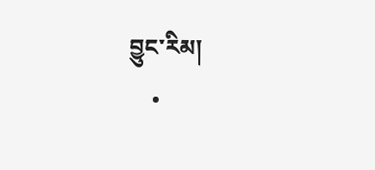བྱུང་རིམ།
    •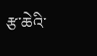རྩ་ཆེའི་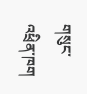གསུང་འཕྲིན་ཁག